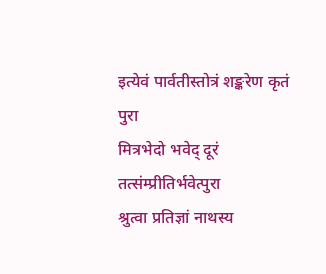इत्येवं पार्वतीस्तोत्रं शङ्करेण कृतं पुरा
मित्रभेदो भवेद् दूरं तत्संम्प्रीतिर्भवेत्पुरा
श्रुत्वा प्रतिज्ञां नाथस्य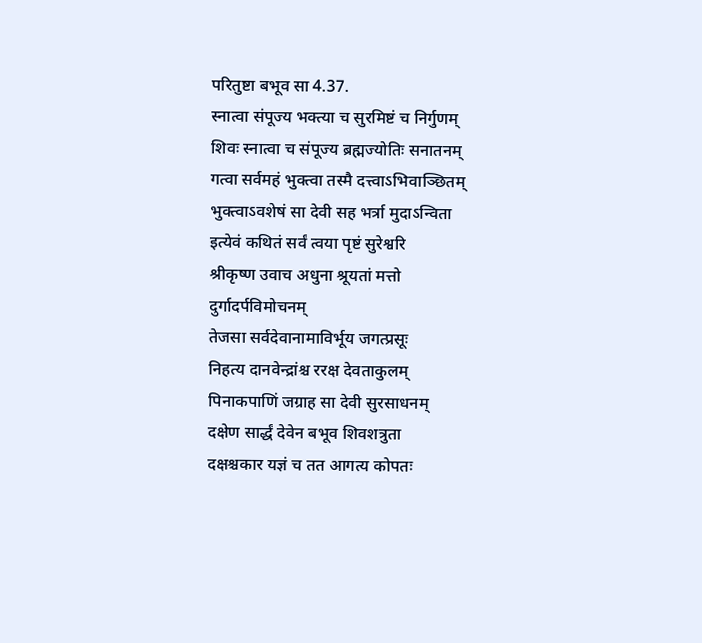परितुष्टा बभूव सा 4.37.
स्नात्वा संपूज्य भक्त्या च सुरमिष्टं च निर्गुणम्
शिवः स्नात्वा च संपूज्य ब्रह्मज्योतिः सनातनम्
गत्वा सर्वमहं भुक्त्वा तस्मै दत्त्वाऽभिवाञ्छितम्
भुक्त्वाऽवशेषं सा देवी सह भर्त्रा मुदाऽन्विता
इत्येवं कथितं सर्वं त्वया पृष्टं सुरेश्वरि
श्रीकृष्ण उवाच अधुना श्रूयतां मत्तो दुर्गादर्पविमोचनम्
तेजसा सर्वदेवानामाविर्भूय जगत्प्रसूः
निहत्य दानवेन्द्रांश्च ररक्ष देवताकुलम्
पिनाकपाणिं जग्राह सा देवी सुरसाधनम्
दक्षेण सार्द्धं देवेन बभूव शिवशत्रुता
दक्षश्चकार यज्ञं च तत आगत्य कोपतः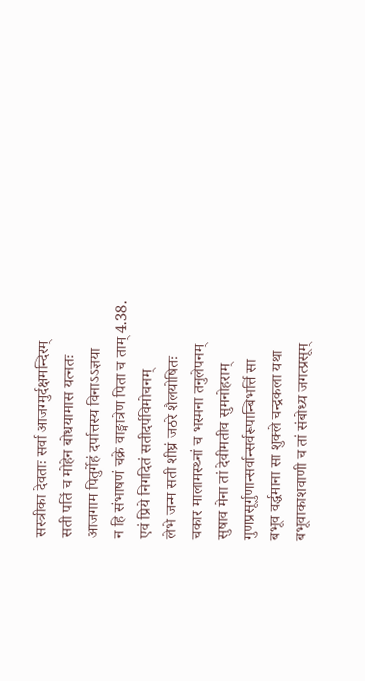सस्त्रीका देवताः सर्वा आजग्मुर्दक्षमन्दिरम्
सती पतिं च मोहेन बोधयामास यत्नतः
आजगाम पितुर्गेहं दर्पात्तस्य विनाऽऽज्ञया
न हि संभाषणं चक्रे वाङ्मात्रेण पिता च ताम् 4.38.
एवं प्रिये निगदितं सतीदर्पविमोचनम्
लेभे जन्म सती शीघ्रं जठरे शैलयोषितः
चकार मालामस्थ्नां च भस्मना तनुलेपनम्
सुषाव मेना तां देवीमतीव सुमनोहराम्
गुणप्रसूर्गुणान्सर्वान्सर्वरूपान्बिभर्त्ति सा
बभूव वर्द्धमाना सा शुक्ले चन्द्रकला यथा
बभूवाकाशवाणी च तां संबोध्य जगत्प्रसूम्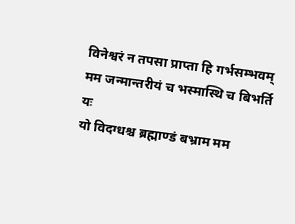विनेश्वरं न तपसा प्राप्ता हि गर्भसम्भवम्
मम जन्मान्तरीयं च भस्मास्थि च बिभर्ति यः
यो विदग्धश्च ब्रह्माण्डं बभ्राम मम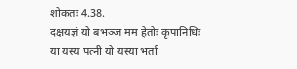शोकतः 4.38.
दक्षयज्ञं यो बभञ्ज मम हेतोः कृपानिधिः
या यस्य पत्नी यो यस्या भर्ता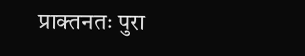प्राक्तनतः पुरा